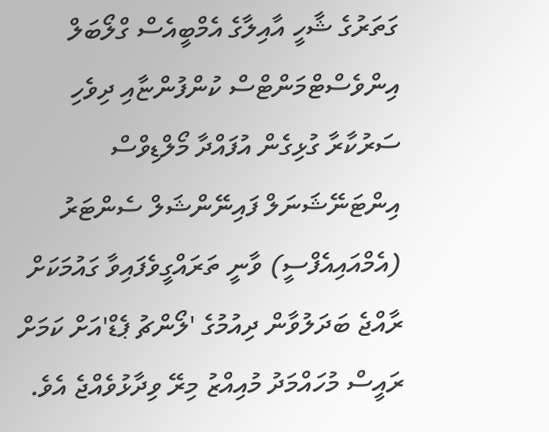ގަތަރުގެ ޝާހީ އާއިލާގެ އެމްބީއެސް ގްލޯބަލް އިންވެސްޓްމަންޓްސް ކުންފުންޏާއި ދިވެހި ސަރުކާރާ ގުޅިގެން އުފައްދާ މޯލްޑިވްސް އިންޓަނޭޝަނަލް ފައިނޭންޝަލް ސެންޓަރު (އެމްއައިއެފްސީ) ވާނީ ތަރައްގީވެފައިވާ ގައުމަކަށް ރާއްޖެ ބަދަލުވާން ދިއުމުގެ 'ލޯންޗު ޕެޑް'އަށް ކަމަށް ރައީސް މުހައްމަދު މުއިއްޒު މިރޭ ވިދާޅުވެއްޖެ އެވެ.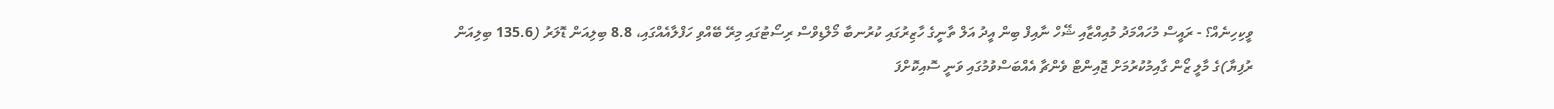ވީކިހިނެއް؟ - ރައީސް މުހައްމަދު މުއިއްޒާއި ޝޭހް ނާއިފް ބިން އީދު އަލް ތާނީގެ ހާޒިރުގައި ކުރުނބާ މޯލްޑިވްސް ރިސޯޓުގައި މިރޭ ބޭއްވި ހަފްލާއެއްގައި، 8.8 ބިލިއަން ޑޮލަރު (135.6 ބިލިއަން ރުފިޔާ)ގެ މާލީ ޒޯން ގާއިމުކުރުމަށް ޖޮއިންޓް ވެންޗާ އެއްބަސްވުމުގައި ވަނީ ސޮއިކޮށްފަ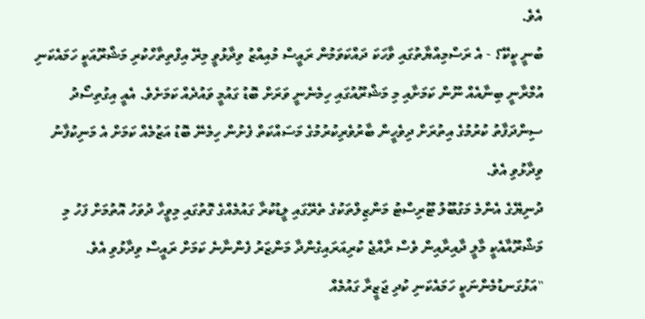އެވެ.
ބުނީ ކީކޭ؟ - އެ ރަސްމިއްޔާތުގައި ވާހަކަ ދައްކަވަމުން ރައީސް މުއިއްޒު ވިދާޅުވީ މިރޭ އިފްތިތާހްކުރި މަޝްރޫއަކީ ހަމައެކަނި އުމްރާނީ ބިނާއެއް ނޫން ކަމަށާއި މި މަޝްރޫއުގައި ހިމެނެނީ ވަރަށް ބޮޑު ގައުމީ ވައުދެއް ކަމަށެވެ. އެއީ އިގުތިސޯދު ސިންދަފާތު ކުރުމުގެ އިތުރަށް ދިވެހީން ބާރުވެރިކުރުމުގެ މަސައްކަތް ފެށުން ހިމެނޭ ބޮޑު އަޒުމެއް ކަމަށް އެ މަނިކުފާނު ވިދާޅުވި އެވެ.
ދުނިޔޭގެ އެންމެ މަގުބޫލު ޓޫރިސްޓު މަންޒިލްތަކުގެ ތެރޭގައި ލީޑުކުރާ ގައުމެއްގެ ގޮތުގައި މިވީހާ ދުވަހު އޮތުމަށް ފަހު މި މަޝްރޫއާއެކީ މާލީ ދާއިރާއިން ވެސް ރާއްޖެ ކުރިއަރައިގެންދާ މަންޒަރު ފެންނާނެ ކަމަށް ރައީސް ވިދާޅުވި އެވެ.
"އަޅުގަނޑުމެންނަކީ ހަމައެކަނި ކުދި ޖަޒީރާ ގައުމެއް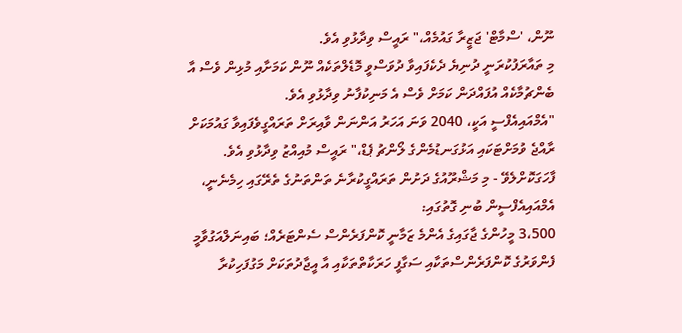ނޫން، 'ސްމާޓް' ޖަޒީރާ ގައުމެއް،" ރައީސް ވިދާޅުވި އެވެ.
މި ތައާރަފުކުރަނީ ދުނިޔެ ދެކެފައިވާ ދުވަސްވީ މޮޑެލްތަކެއް ނޫން ކަމަށާއި މުޅިން ވެސް އާ ބެންޗުމާކެއް އުފައްދަން ކަމަށް ވެސް އެ މަނިކުފާނު ވިދާޅުވި އެވެ.
"އެމްއައިއެފްސީ އަކީ، 2040 ވަނަ އަހަރު އަންނަން ވާއިރަށް ތަރައްގީވެފައިވާ ގައުމަކަށް ރާއްޖެ ވުމަށްޓަކައި އަޅުގަނޑުމެންގެ ލޯންޗު ޕެޑް،" ރައީސް މުއިއްޒު ވިދާޅުވި އެވެ.
ފާހަގަކޮށްލެވޭ - މި މަޝްރޫއުގެ ދަށުން ތަރައްގީކުރާނެ ތަންތަނުގެ ތެރޭގައި ހިމެނެނީ، އެމްއައިއެފްސީން ބުނި ގޮތުގައި:
3،500 މީހުންގެ ޖާގައިގެ އެންމެ ޒަމާނީ ކޮންފަރެންސް ސެންޓަރެއް؛ ބައިނަލްއަގުވާމީ ފެންވަރުގެ ކޮންފަރެންސްތަކާއި ސަގާފީ ހަރަކާތްތަކާއި އާ އީޖާދުތަކަށް މަގުފަހިކުރާ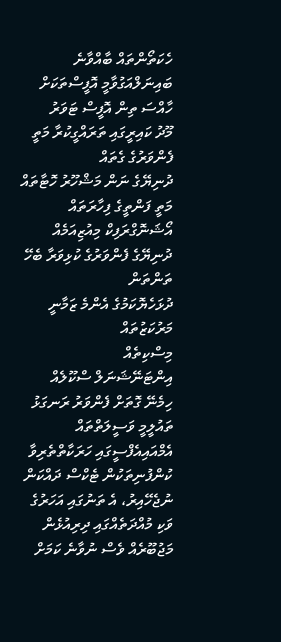ހެކަތޯންތައް ބާއްވާނެ
ބައިނަލްއަގުވާމީ އޮފީސްތަކަށް ހާއްސަ ތިން އޮފީސް ޓަވަރު
މޫދު ކައިރީގައި ތަރައްގީކުރާ މަތީ ފެންވަރުގެ ގެތައް
ދުނިޔޭގެ ނަން މަޝްހޫރު ހޮޓާތައް
މަތީ ފަންތީގެ ފިހާރަތައް
އޯޝަނޮގްރަފިކް މިއުޒިއަމެއް
ދުނިޔޭގެ ފެންވަރުގެ ކުޅިވަރާ ބެހޭ ތަންތަން
ދުޅަހެޔޮކަމުގެ އެންމެ ޒަމާނީ މަރުކަޒުތައް
މިސްކިތެއް
އިންޓަނޭޝަނަލް ސްކޫލެއް ހިމެނޭ ގޮތަށް ފެންވަރު ރަނގަޅު ތައުލީމީ ވަސީލަތްތައް
އެމްއައިއެފްސީގައި ހަރަކާތްތެރިވާ ކުންފުނިތަކުން ޓެކްސް ދައްކަން ނުޖެހޭއިރު، އެ ތަނުގައި އަހަރުގެ ވަކި މުއްދަތެއްގައި ދިރިއުޅެން މަޖުބޫރެއް ވެސް ނުވާނެ ކަމަށް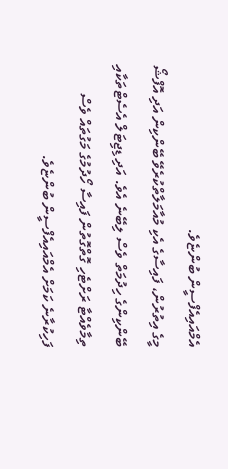އެމްއައިއެފްސީން ބުންޏެވެ.
މީގެ އިތުރުން، ފައިސާގެ އެކި މުއާމަލާތްކުރެވޭ ބޭންކިން އަދި އޮފްޝޯ ބޭންކިންގެ ހިދުމަތް ވެސް ލިބޭނެ އެވެ. އަދި ޑިޖިޓަލް އެސެޓްތަކާއި ތިމާވެއްޓާ ރަށްޓެހި ގޮތްގޮތުން ފައިސާ ހޯދުމުގެ މަގުތައް ވެސް ފަހިކުރާނެ ކަމަށް އެމްއައިއެފްސީން ބުންޏެވެ.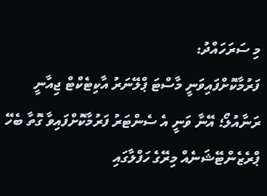މި ސަރަހައްދު:
ފަރުމާކޮށްފައިވަނީ މާސްޓަ ޕްލޭނަރު އާކިޓެކްޓް ޖިއާނީ ރަނާއުލޯ؛ އޭނާ ވަނީ އެ ސެންޓަރު ފަރުމާކޮށްފައިވާ ގޮތާ ބެހޭ ޕްރެޒެންޓޭޝަނެއް މިރޭގެ ހަފްލާގައި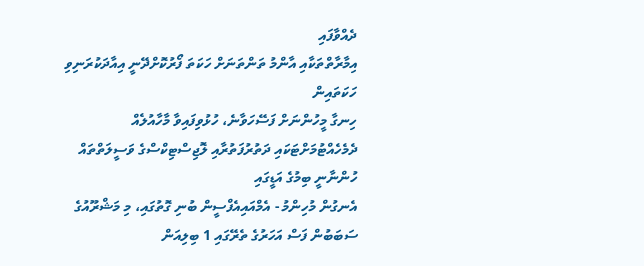ދެއްވާފައި
އިމާރާތްތަކާއި އާންމު ތަންތަނަށް ހަކަތަ ފޯރުކޮށްދޭނީ އިއާދަކުރަނިވި ހަކަތައިން
ހިނގާ މީހުންނަށް ފަސޭހަވާނެ، ހުޅުވިފައިވާ މާހާއުލެއް ދެމެހެއްޓުމަށްޓަކައި ދަތުރުފަތުރާއި ލޮޖިސްޓިކްސްގެ ވަސީލަތްތައް ހުންނާނީ ބިމުގެ އަޑީގައި
އެނގުން މުހިންމު - އެމްއައިއެފްސީން ބުނި ގޮތުގައި، މި މަޝްރޫއުގެ ސަބަބުން ފަސް އަހަރުގެ ތެރޭގައި 1 ބިލިއަން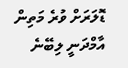ޑޮލަރަށް ވުރެ މަތިން އާމްދަނީ ލިބޭނެ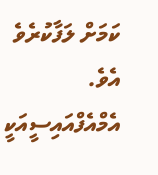ކަމަށް ލަފާކުރެވެ އެވެ.
އެމްއެފްއައިސީއަކީ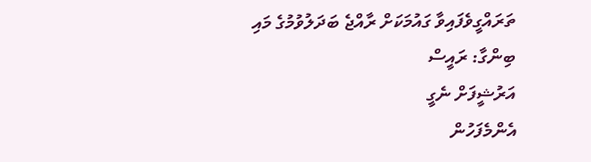ތަރައްގީވެފައިވާ ގައުމަކަށް ރާއްޖެ ބަދަލުވުމުގެ މައި ބިންގާ: ރައީސް
އަރުޝީފަށް ނެގީ
އެންމެފަހުން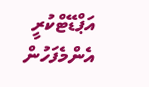އަޕްޑޭޓްކުރީ
އެންމެފަހުން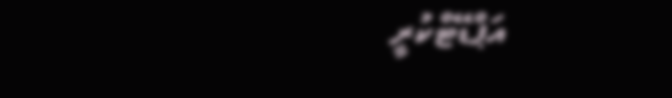އަޕްޑޭޓްކުރީ